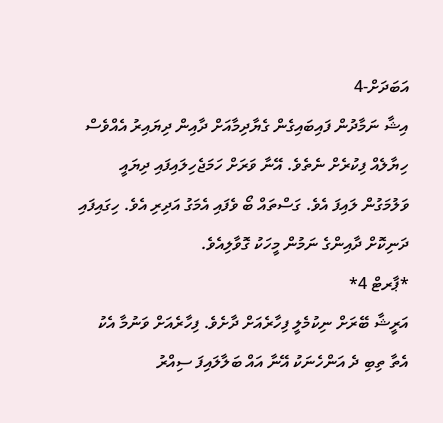އަބަދަށް-4
އިޝާ ނަމާދުން ފައިބައިގެން ގެޔާދިމާއަށް ދާއިން ދިޔައިރު އެއްވެސް ހިޔާލެއް ފިކުރެށް ނެތެވެ. އޭނާ ވަރަށް ހަމަޖެހިލައިފައި ދިޔައީ ވަލުމަގުން ލައިފަ އެވެ. ގަސްތައް ބޯ ވެފައި އެމަގު އަދިރި އެވެ. ހިގައިފައި ދަނިކޮށް ދާއިންގެ ނަމުން މީހަކު ގޮވާލިއެވެ.
*ޕާރޓް 4*
އަރީޝާ ބޭރަށް ނިކުމެލީ ފިހާރެއަށް ދާށެވެ. ފިހާރެއަށް ވަނުމާ އެކު އެތާ ތިބި ދެ އަންހެނަކު އޭނާ އައް ބަލާލައިފަ ސިއްރު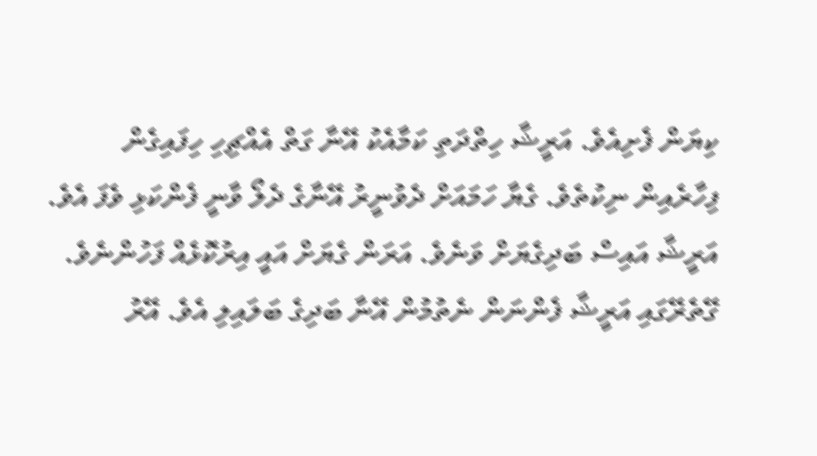ކިޔަން ފެށިއެވެ. އަރީޝާ ހިތްދަތި ކަމާއެކު އޭނާ ގަތް އެއްޗިހި ހިފައިގެން ފިހާރެއިން ނިކުތެވެ. ގެޔާ ހަމައަށް ދެވުނީރު އޭނާގެ ދެލޯ ވާނީ ފެންކަޅި ވެފަ އެވެ. އަރީޝާ އައިސް ބަދިގެޔަށް ވަނެވެ. އަރަން ގެޔަށް އައީ އިރުކޮޅެއް ފަހުންނެވެ. ގޭތެރޭގައި އަރީޝާ ފެންނަން ނެތުމުން އޭނާ ބަދިގެ ބަލައިލި އެވެ. އޭރު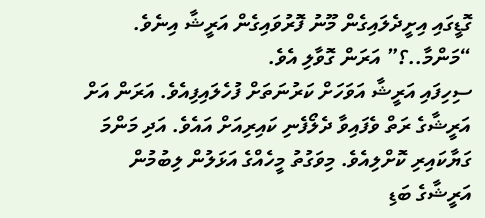ގޮޑީގައި އިށީދެލައިގެން މޫނު ފޮރުވައިގެން އަރީޝާ އިނެވެ.
“މަންމާ..؟” އަރަން ގޮވާލި އެވެ.
ސިހިފައި އަރީޝާ އަވަހަށް ކަރުނަތަށް ފުހެލައިފިއެވެ. އަރަން އަށް އަރީޝާގެ ރަތް ވެފައިވާ ދެލޯފެނި ކައިރިއަށް އައެވެ. އަދި މަންމަ ގަޔާކައިރި ކޮށްލިއެވެ. މިވަގުތު މީހެއްގެ އަޅަލުން ލިބުމުން އަރީޝާގެ ބަޑި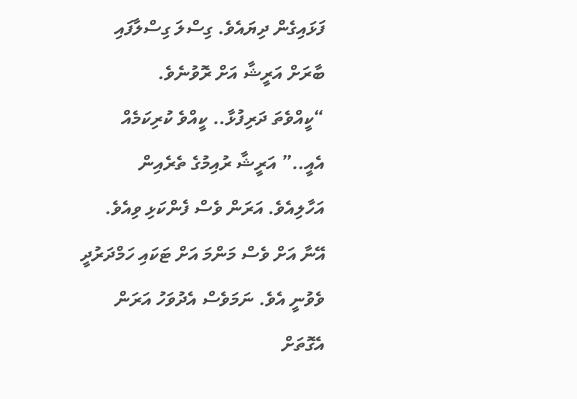ފަޅައިގެން ދިޔައެވެ. ގިސްލަ ގިސްލާފައި ބާރަށް އަރީޝާ އަށް ރޮވުނެވެ.
“ކީއްވެތަ ދަރިފުޅާ.. ކީއްވެ ކުރިކަމެއް އެއީ..” އަރީޝާ ރުއިމުގެ ތެރެއިން އަހާލިއެވެ. އަރަން ވެސް ފެންކަޅި ވިއެވެ.
އޭނާ އަށް ވެސް މަންމަ އަށް ޓަކައި ހަމްދަރުދީ ވެވުނީ އެވެ. ނަމަވެސް އެދުވަހު އަރަން އެގޮތަށް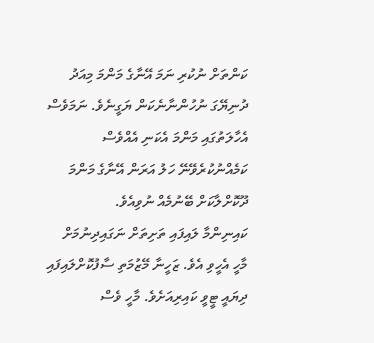ކަންތަށް ނުކުރި ނަމަ އޭނާގެ މަންމަ މިއަދު ދުނިޔޭގަ ނުހުންނާނެކަން ޔަގީނެވެ. ނަމަވެސް އެހާލަތުގައި މަންމަ އެކަނި އެއްވެސް ކަމެއްނުކުރެވޭނޭ ހަލު އަރަން އޭނާގެ މަންމަ ދޫކޮށްލާކަށް ބޭނުމެއް ނުވިއެވެ.
ކައިނިންމާ ލައިފައި ތަށިތަށް ނަގައިދިނުމަށް މާހީ އެހީވި އެވެ. ޒަހީނާ މޭޒުމަތި ސާފުކޮށްލައިފައި ދިޔައީ ޓީވީ ކައިރިއަށެވެ. މާހީ ވެސް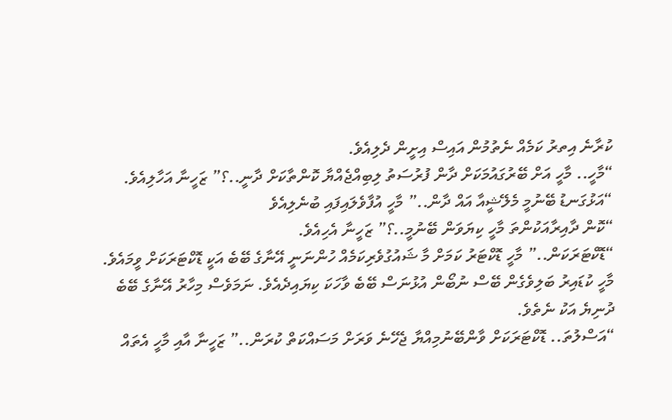ކުރާނެ އިތރު ކަމެއް ނެތުމުން އައިސް އިށީން ދެލިއެވެ.
“މާހީ.. މާހީ އަށް ބޭރުގައުމަކަށް ދާން ފުރުސަތު ލިބިއްޖެއްޔާ ކޮންތާކަށް ދާނީ..؟” ޒަހީނާ އަހާލިއެވެ.
“އަޅުގަނޑު ބޭނުމީ މެލޭޝީއާ އައް ދާން..” މާހީ އުފާވެލައިފައި ބުނެލިއެވެ
“ކޮން ދާއިރާއަކުންތަ މާހީ ކިޔަވަން ބޭނުމީ..؟” ޒަހީނާ އެހިއެވެ.
“ޑޮކްޓަރަކަން..” މާހީ ޑޮކްޓަރު ކަމަށް މާ ޝައުގުވެރިކަމެއް ހުންނަނީ އޭނާގެ ބޭބެ އަކީ ޑޮކްޓަރަކަށް ވީމައެވެ. މާހީ ކުޑައިރު ބަލިވެގެން ބޭސް ނުބޯން އުޅުނަސް ބޭބެ ވާހަކަ ކިޔައިދެއެވެ. ނަމަވެސް މިހާރު އޭނާގެ ބޭބެ ދުނިޔެ އަކު ނެތެވެ.
“އަސްލުތަ.. ޑޮކްޓަރަކަށް ވާންބޭނުމިއްޔާ ޖެހޭނެ ވަރަށް މަސައްކަތް ކުރަން..” ޒަހީނާ އާއި މާހީ އެތައް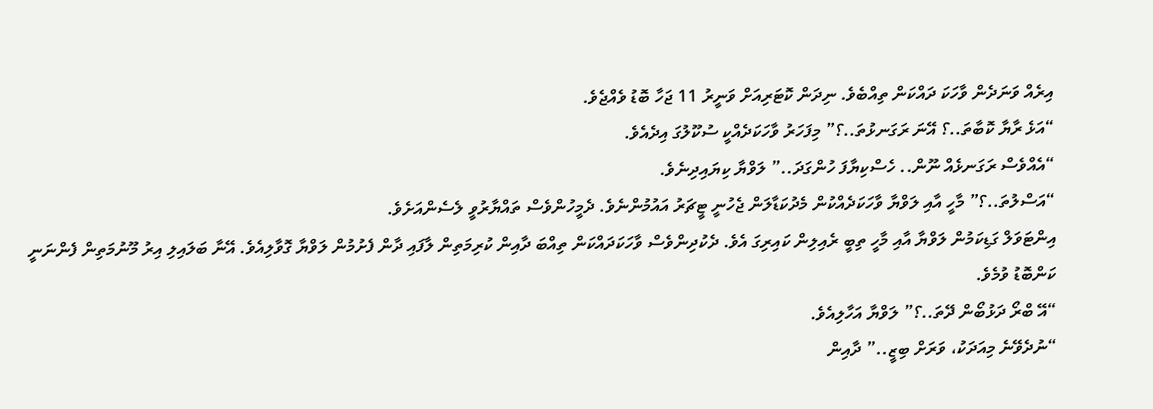އިރެއް ވަނަދެން ވާހަކަ ދައްކަން ތިއްބެވެ. ނިދަން ކޮޓަރިއަށް ވަނީރު 11 ޖަހާ ބޮޑު ވެއްޖެވެ.
“އަޅެ ރާޔާ ކޮބާތަ..؟ އޭނަ ރަގަނޅުތަ..؟” މިފަހަރު ވާހަކަދެއްކީ ސުކޫލުގަ އިދެއެވެ.
“އެއްވެސް ރަގަނޅެއް ނޫން.. ހެސްކިޔާފަ ހުންގަދަ..” ލަވްޔާ ކިޔައިދިނެވެ.
“އަސްލުތަ..؟” މާހީ އާއި ލަވްޔާ ވާހަކަދެއްކުން މެދުކަޑާލަން ޖެހުނީ ޓީޗަރު އައުމުންނެވެ. ދެމީހުންވެސް ތައްޔާރުވީ ލެސެންއަށެވެ.
އިންޓަވަލް ގަޑިކަމުން ލަވްޔާ އާއި މާހީ ތިބީ ރެއިލިން ކައިރިގަ އެވެ. ދެކުދިންވެސް ވާހަކަދައްކަން ތިއްބަ ދާއިން ކުރިމަތިން ލާފައި ދާން ފެށުމުން ލަވްޔާ ގޮވާލިއެވެ. އޭނާ ބަލައިލި އިރު މޫނުމަތިން ފެންނަނީ ކަންބޮޑު ވުމެވެ.
“އޭ ބްރޯ ދަޅުބޯން ދޭތަ..؟” ލަވްޔާ އަހާލިއެވެ.
“ނުދެވޭނެ މިއަދަކު، ވަރަށް ބިޒީ..” ދާއިން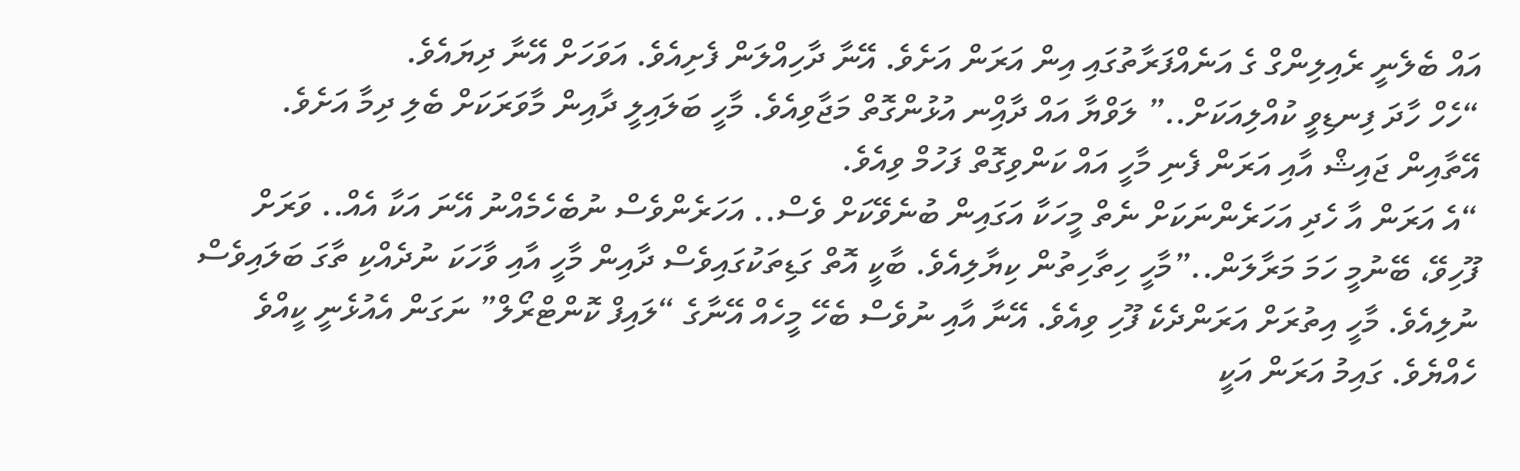އައް ބެލެނީ ރެއިލިންގް ގެ އަނެއްފަރާތުގައި އިން އަރަން އަށެވެ. އޭނާ ދާހިއްލަން ފެށިއެވެ. އަވަހަށް އޭނާ ދިޔައެވެ.
“ހެހް ހާދަ ފިނޑިވީ ކުއްލިއަކަށް..” ލަވްޔާ އައް ދާއިްނ އުޅުންގޮތް މަޖާވިއެވެ. މާހީ ބަލައިލީ ދާއިން މާވަރަކަށް ބެލި ދިމާ އަށެވެ. އޭތާއިން ޖައިޝް އާއި އަރަން ފެނި މާހީ އައް ކަންވިގޮތް ފަހުމް ވިއެވެ.
“އެ އަރަން އާ ހެދި އަހަރެންނަކަށް ނެތް މީހަކާ އަގައިން ބުނެވޭކަށް ވެސް.. އަހަރެންވެސް ނުބެހެމެއްނު އޭނަ އަކާ އެއް.. ވަރަށް ފޫހިވޭ، ބޭނުމީ ހަމަ މަރާލަން..”މާހީ ހިތާހިތުން ކިޔާލިއެވެ. ބާކީ އޮތް ގަޑިތަކުގައިވެސް ދާއިން މާހީ އާއި ވާހަކަ ނުދެއްކި ތާގަ ބަލައިވެސް ނުލިއެވެ. މާހީ އިތުރަށް އަރަންދެކެ ފޫހި ވިއެވެ. އޭނާ އާއި ނުވެސް ބެހޭ މީހެއް އޭނާގެ “ލައިފް ކޮންޓްރޯލް” ނަގަން އެއުޅެނީ ކީއްވެ ހެއްޔެވެ. ގައިމު އަރަން އަކީ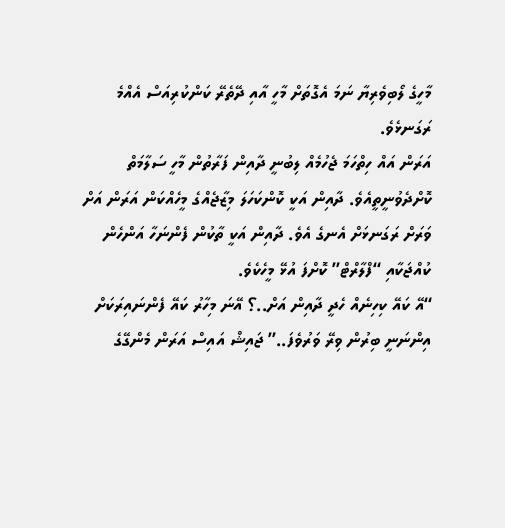މާހީގެ ލޯބިވެރިޔާ ނަމަ އެގޮތަށް މާހީ އާއި ދޭތެރޭ ކަންކުރިއަސް އެއްމެ ރަގަނޅެވެ.
އަރަން އައް ހިތްހަމަ ޖެހުމެއް ލިބުނީ ދާއިން ފަރާތުން މާހީ ސަލާމަތް ކޮށްދެވުނީތީއެވެ. ދާއިން އަކީ ކޮންކަހަލަ މިޒާޖެއްގެ މީހެއްކަން އަރަން އަށް ވަރަށް ރަގަނޅަށް އެނގެ އެވެ. ދާއިން އަކީ ތާކުން ފެންނަހާ އަންހެން ކުއްޖަކާއި “ފްލާރްޓް” ކޮށްފަ އުޅޭ މީހެކެވެ.
“އޭ ކައޭ ކިހިނެއް ހެދީ ދާއިން އަށް..؟ އޭނަ މިހާރު ކައޭ ފެންނައިރަކަށް އިންނަނީ ބިރުން ވިރޭ ވަރުވެފަ..” ޖައިޝް އައިސް އަރަން މެންގޭގެ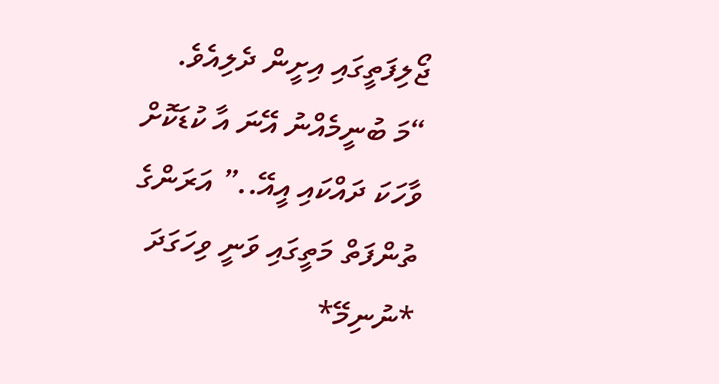ޖޯލިފަތީގައި އިށީން ދެލިއެވެ.
“މަ ބުނީމެއްނު އޭނަ އާ ކުޑަކޮށް ވާހަކަ ދައްކައި އީއޭ..” އަރަންގެ ތުންފަތް މަތީގައި ވަނީ ވިހަގަދަ
*ނުނިމޭ*